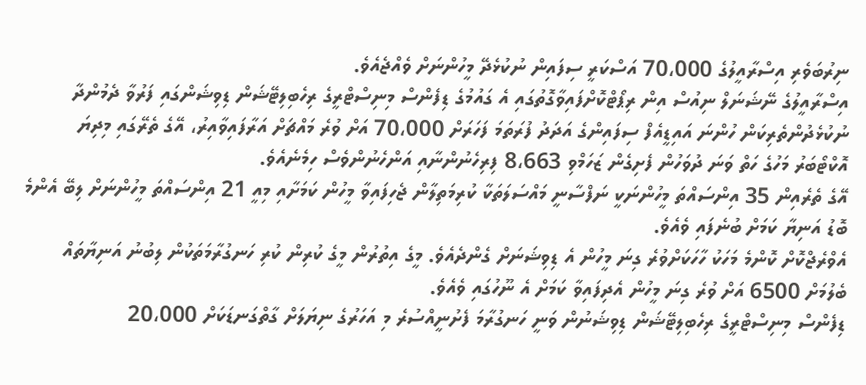ނިރުބަވެރި އިސްރާއީލުގެ 70،000 އަސްކަރީ ސިފައިން ނުކުޅެދޭ މީހުންނަށް ވެއްޖެއެވެ.
އިސްރާއީލުގެ ނޭޝަނަލް ނިއުސް އިން ރިޕޯޓްކޮށްފައިވާގޮތުގައި އެ ގައުމުގެ ޑިފެންސް މިނިސްޓްރީގެ ރިހެބިލިޓޭޝަން ޑިވިޝަންގައި ފަރުވާ ދެމުންދާ ނުކުޅެދުންތެރިކަން ހުންނަ އައިޑީއެފް ސިފައިންގެ އަދަދު ފުރަތަމަ ފަހަރަށް 70،000 އަށް ވުރެ މައްޗަށް އަރާފައިވާއިރު، އޭގެ ތެރޭގައި މިދިޔަ އޮކްޓޯބަރު މަހުގެ ހަތް ވަނަ ދުވަހުން ފެށިގެން ޒަހަމްވި 8،663 ފިރިހެނުންނާއި އަންހެނުންވެސް ހިމެނެއެވެ.
އޭގެ ތެރެއިން 35 އިންސައްތަ މީހުންނަކީ ނަފްސާނީ މައްސަލަތަކާ ކުރިމަތިލާން ޖެހިފައިވާ މީހުން ކަމަށާއި މިއީ 21 އިންސައްތަ މީހުންނަށް ލިބޭ އެންމެ ބޮޑު އަނިޔާ ކަމަށް ބުނެފައި ވެއެވެ.
އެވްރެޖްކޮށް ކޮންމެ މަހަކު ހާހަކަށްވުރެ ގިނަ މީހުން އެ ޑިވިޝަނަށް ގެންދެއެވެ. މީގެ އިތުރުން މީގެ ކުރިން ކުރި ހަނގުރާމަތަކުން ލިބުނު އަނިޔާތައް ބެލުމަށް 6500 އަށް ވުރެ ގިނަ މީހުން އެދިފައިވާ ކަމަށް އެ ނޫހުގައި ވެއެވެ.
ޑިފެންސް މިނިސްޓްރީގެ ރިހެބިލިޓޭޝަން ޑިވިޝަނުން ވަނީ ހަނގުރާމަ ފެށުނީއްސުރެ މި އަހަރުގެ ނިޔަލަށް ގާތްގަނޑަކަށް 20،000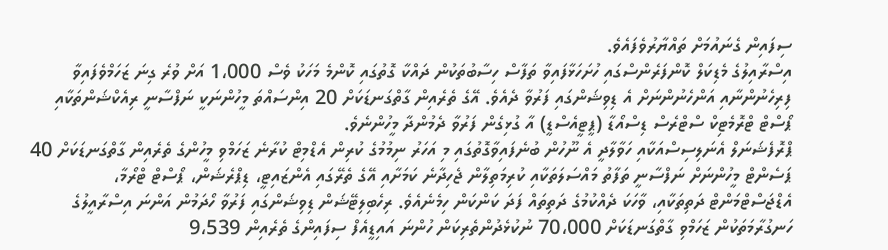ސިފައިން ގެނައުމަށް ތައްޔާރުވެފައެވެ.
އިސްރާއިލުގެ މެޑިކަލް ކޮންފަރެންސްގައި ހުށަހަޅާފައިވާ ތަފާސް ހިސާބުތަކުން ދައްކާ ގޮތުގައި ކޮންމެ މަހަކު ވެސް 1،000 އަށް ވުރެ ގިނަ ޒަހަމްވެފައިވާ ފިރިހެނުންނާއި އަންހެނުންނަށް އެ ޑިވިޝަންގައި ފަރުވާ ދެއެވެ. އޭގެ ތެރެއިން ގާތްގަނޑަކަށް 20 އިންސައްތަ މީހުންނަކީ ނަފްސާނީ ރިއެކްޝަންތަކާއި ޕޯސްޓް ޓްރޮމެޓިކް ސްޓްރެސް ޑިސްއޯޑާ (ޕީޓީއެސްޑީ) އާ ގުޅިގެން ފަރުވާ ދެމުންދާ މީހުންނެވެ.
ޕްރޮފެޝަނަލް އެނަލިސިސްއަކާއި ހަވާލާދީ އެ ނޫހުން ބުނެފައިވާގޮތުގައި މި އަހަރު ނިމުމުގެ ކުރިން އެޑްމިޓް ކުރާނެ ޒަހަމްވި މީހުންގެ ތެރެއިން ގާތްގަނޑަކަށް 40 ޕަސެންޓް މީހުންނަށް ނަފްސާނީ ތަފާތު މައްސަލަތަކާއި ކުރިމަތިލާން ޖެހިދާނެ ކަމަށާއި އޭގެ ތެރޭގައި އެންޒައިޓީ، ޑިޕްރެޝަން، ޕޯސްޓް ޓްރޯމާ، އެޑްޖަސްޓްމަންޓް ދަތިތަކާއި، ވާހަކަ ދެއްކުމުގެ ދަތިތައް ފަދަ ކަންކަން ހިމެނެއެވެ. ރިހެބިލިޓޭޝަން ޑިވިޝަންގައި ފަރުވާ ހޯދަމުން އަންނަ އިސްރާއީލުގެ ހަނގުރާމަތަކުން ޒަހަމްވި ގާތްގަނޑަކަށް 70،000 ނުކުޅެދުންތެރިކަން ހުންނަ އައިޑީއެފް ސިފައިންގެ ތެރެއިން 9،539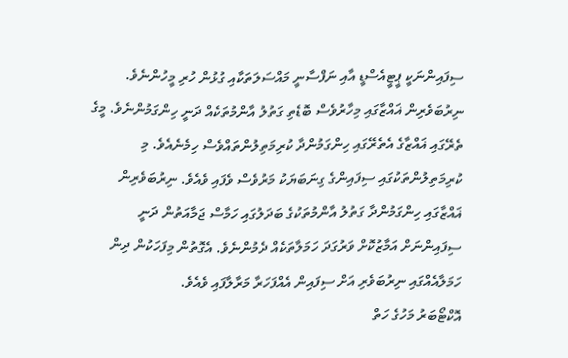ސިފައިންނަކީ ޕީޓީއެސްޑީ އާއި ނަފްސާނީ މައްސަލަތަކާއި ގުޅުން ހުރި މީހުންނެވެ.
ނިރުބަވެރިން ޣައްޒާގައި މިހާރުވެސް ބޮޑެތި ގަތުލު އާންމުތަކެއް ދަނީ ހިންގަމުންނެވެ. މީގެ ތެރޭގައި ޣައްޒާގެ އެތެރޭގައި ހިންގަމުންދާ ކުރިމަތިލުންތައްވެސް ހިމެނެއެވެ. މި ކުރިމަތިލުންތަކުގައި ސިފައިންގެ ގިނަބަޔަކު މަރުވެސް ވެފައި ވެއެވެ. ނިރުބަވެރިން ޣައްޒާގައި ހިންގަމުންދާ ގަތުލު އާންމުތަކުގެ ބަދަލުގައި ހަމާސް ޖަމާއަތުން ދަނީ ސިފައިންނަށް އަމާޒުކޮށް ވަރުގަދަ ހަމަލާތަކެއް ދެމުންނެވެ. އެގޮތުން މިފަހަކުން ދިން ހަމަލާއެއްގައި ނިރުބަވެރި އަށް ސިފައިން އެއްފަހަރާ މަރާލާފައި ވެއެވެ.
އޮކްޓޯބަރު މަހުގެ ހަތް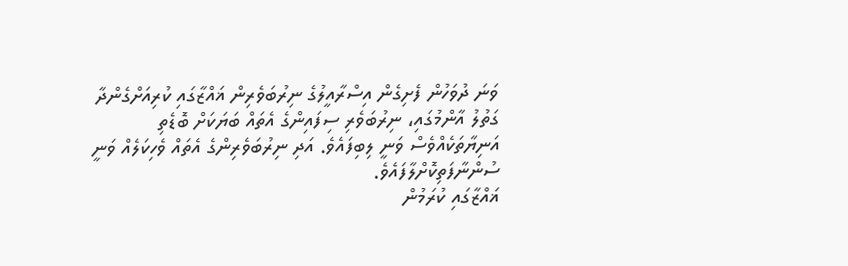ވަނަ ދުވަހުން ފެށިގެން އިސްރާއީލުގެ ނިރުބަވެރިން ޣައްޒާގައި ކުރިއަށްގެންދާ ގަތުލު އާންމުގައި، ނިރުބަވެރި ސިފައިންގެ އެތައް ބަޔަކަށް ބޮޑެތި އަނިޔާތަކެއްވެސް ވަނީ ލިބިފައެވެ. އަދި ނިރުބަވެރިންގެ އެތައް ވެހިކަލެއް ވަނީ ސުންނާފަތިކޮށްލާފައެވެ.
ޣައްޒާގައި ކުރަމުން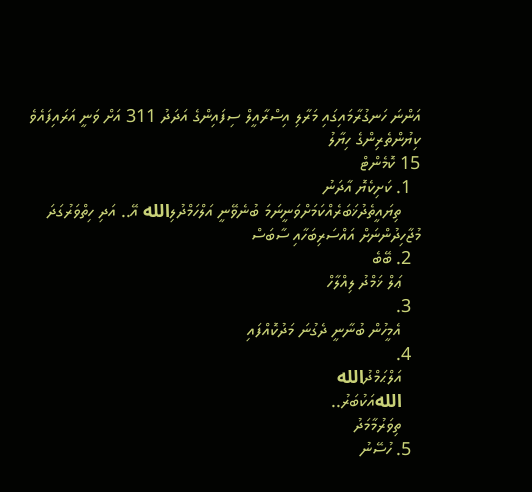އަންނަ ހަނގުރާމައިގައި މަރާލި އިސްރާއީލް ސިފައިންގެ އަދަދު 311 އަށް ވަނީ އަރައިފައެވެ
ކިޔުންތެރިންގެ ހިޔާލު
15 ކޮމެންޓް
  1. ކަށިކެޔޮ އާދަނު
    ތިޔައީތެދުޚަބަރެއްކަމަށްވަނީނަމަ ބުނެވޭނީ އަލްހަމްދުލިالله އޭ.. އަދި ހިތްވަރުގަދަ މުޖާހިދުންނަށް އައްސަރިބަހާއި ސާބަސް
  2. ބޭބެ
    ޢަލް ޚަމްދު ލިއްލާހް
  3.
    އެމީހުން ބުނާނީ ދެގުނަ މަދުކޮއްފައި
  4.
    އަލްޙަމްދުالله
    اللهއަކުބަރު..
    ތިވަރުމާމަދު
  5. ހުސޭނު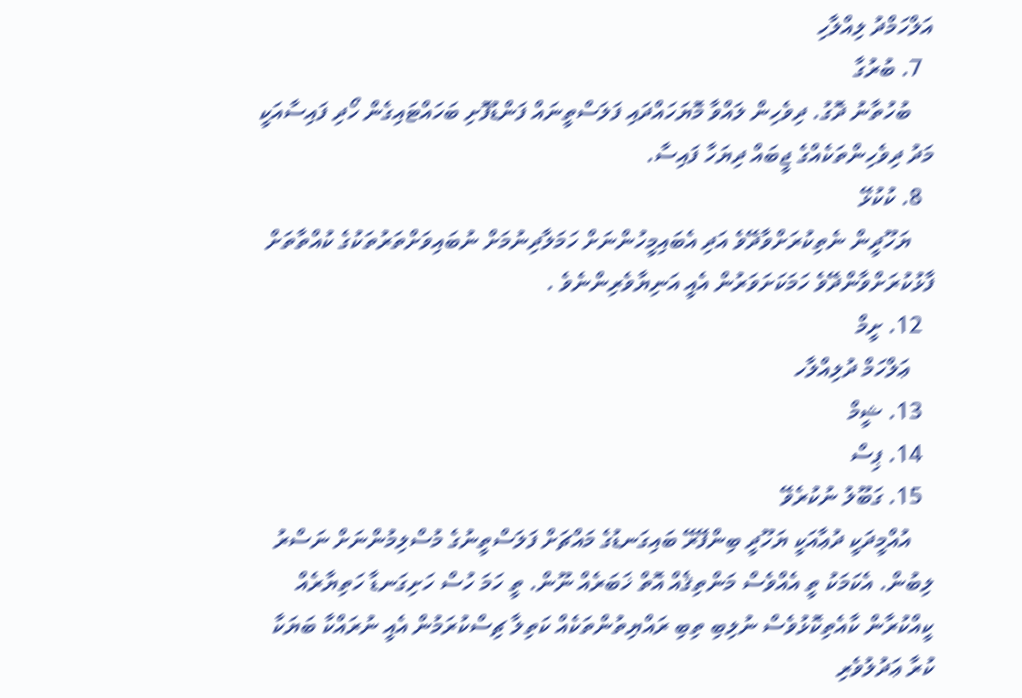އަލްހަމްދު ލިއްލާހި
  7. ބުރުގާ
    ބުހުތާނު ދޮގު. ދިވެހިން ލައްވާ މޮޔަހައްދައި ފަލަސްތީނައް ފަންޑުފޮށި ބަހައްޓައިގެން ހޯދި ފައިސާއަކީ މަދު ދިވެހިންތަކެއްގެ ޖީބައް ދިޔަހާ ފައިސާ.
  8. ކުކުޅޭ
    ޔަހޫދީން ނެތިކުރަށްވާދޭވެ އަދި އެބައިމީހުންނަށް ހަމަލާދިނުމަށް ނުބައިވަށްތަރުތަކުގެ ކުއްތާތަށް ފާޅުކުރަށްވާންދޭވެ ހަމަކަށަވަރުން އެއީ އަނިޔާވެރިންނެވެ .
  12. ށީމް
    ޢަލްހަމް ދުލިއްލާހ
  13. ޝީމް
  14. ޕިސް
  15. ގަބޫލު ނުކުރެވޭ
    އުއްމީދަކީ ދުޢާއަކީ ޔަހޫދީ ބިންފޭރޭ ބައިގަނޑުގެ މައްޗަށް ފަލަސްތީނުގެ މުސްލިމުންނަށް ނަސްރު ލިބުން. އެކަމަކު ތީ އެއްވެސް މަންތިޤެއް އޮތް ޚަބަރެއް ނޫން. ތީ ހަމަ ހުސް ހަށިގަނޑާ ހަތިޔާރެއް ކީއްކުރާން ކާއެތިކޮޅުވެސް ނުލިބި ތިބި ރައްޔިތުންތަކެއް ކަތިލާ ޗިސްކުރަމުން އެއީ ނުރައްކާ ބަޔަކާ ކުރާ ޢަދުލުވެރި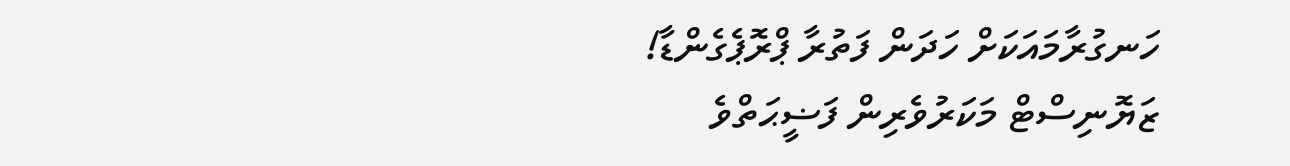ހަނގުރާމައަކަށް ހަދަން ފަތުރާ ޕްރޮޕެގެންޑާ! ޒަޔޮނިސްޓް މަކަރުވެރިން ފަޟީޙަތްވެ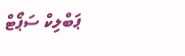ޕަބްލިކް ސަޕޯޓް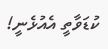ކުޑަވާތީ އެއުޅެނީ!